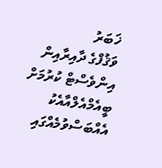ޚަބަރު
ވަޤުފްގެ ދާއިރާއިން އިންވެސްޓް ކުރުމަށް ބީއެމްއެލްއާއެކު އެއްބަސްވުމެއްގައި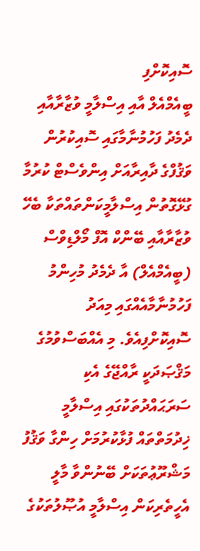ސޮއިކޮށްފި
ބީއެމްއެލް އާއި އިސްލާމީ ވުޒާރާއާއި ދެމެދު ފަހުމުނާމާގައި ސޮއިކުރުން
ވަޤުފްގެ ދާއިރާއަށް އިންވެސްޓް ކުރުމާ ގުޅޭގޮތުން އިސްލާމީކަންތައްތަކާ ބެހޭ ވުޒާރާއާއި ބޭންކް އޮފް މޯލްޑިވްސް (ބީއެމްއެލް) އާ ދެމެދު މުހިންމު ފަހުމުނާމާއެއްގައި މިއަދު ސޮއިކޮށްފިއެވެ. މި އެއްބަސްވުމުގެ މަޤްޞަދަކީ ރާއްޖޭގެ އެކި ސަރަޙައްދުތަކުގައި އިސްލާމީ ޚިދުމަތްތައް ފުޅާކުރުމަށް ހިންގާ ވަޤުފު މަޝްރޫޢުތަކަށް ބޭނުންވާ މާލީ އެހީތެރިކަން އިސްލާމީ އުޞޫލުތަކުގެ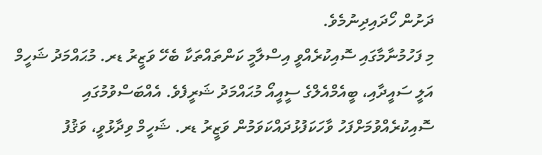ދަށުން ހޯދައިދިނުމެވެ.
މި ފަހުމުނާމާގައި ސޮއިކުރެއްވީ އިސްލާމީ ކަންތައްތަކާ ބެހޭ ވަޒީރު ޑރ. މުޙައްމަދު ޝަހީމް އަލީ ސައީދާއި، ބީއެމްއެލްގެ ސީއީއޯ މުޙައްމަދު ޝަރީފެވެ. އެއްބަސްވުމުގައި ސޮއިކުރެއްވުމަށްފަހު ވާހަކަފުޅުދައްކަވަމުން ވަޒީރު ޑރ. ޝަހީމް ވިދާޅުވީ، ވަޤުފު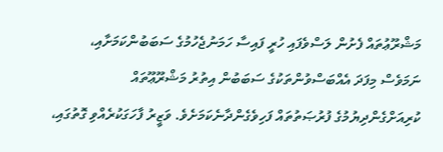މަޝްރޫޢުތައް ފެށުން ލަސްވެފައި ހުރީ ފައިސާ ހަމަނުޖެހުމުގެ ސަބަބުންކަމަށާއި، ނަމަވެސް މިފަދަ އެއްބަސްވުންތަކުގެ ސަބަބުން އިތުރު މަޝްރޫޢޫތައް ކުރިއަށްގެންދިޔުމުގެ ފުރުޞަތުތައް ފަހިވެގެންދާނެކަމަށެވެ. ވަޒީރު ފާހަގަކުރެއްވި ގޮތުގައި،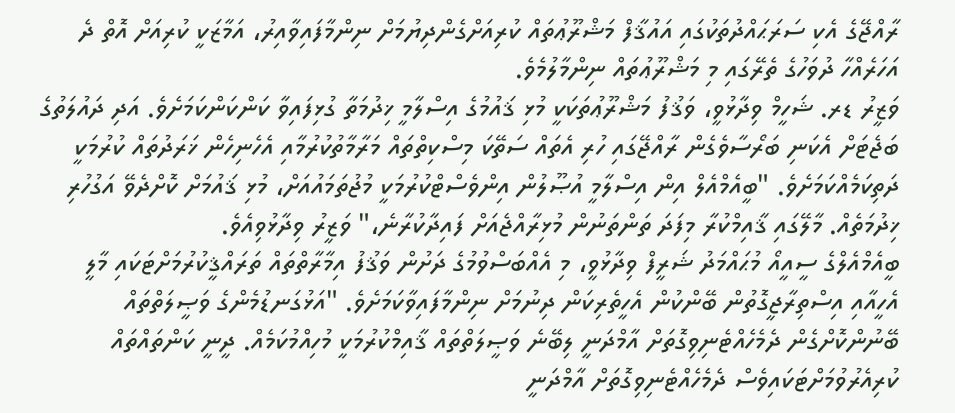ރާއްޖޭގެ އެކި ސަރަޙައްދުތަކުގައި އައުޤާފް މަޝްރޫޢުތައް ކުރިއަށްގެންދިޔުމަށް ނިންމާފައިވާއިރު، އަމާޒަކީ ކުރިއަށް އޮތް ދެ އަހަރެއްހާ ދުވަހުގެ ތެރޭގައި މި މަޝްރޫޢުތައް ނިންމާލުމެވެ.
ވަޒީރު ޑރ. ޝަހީމް ވިދާޅުވީ، ވަޤުފު މަޝްރޫޢުތަކަކީ މުޅި ޤައުމުގެ އިސްލާމީ ޚިދުމަތާ ގުޅިފައިވާ ކަންކަންކަމަށެވެ. އަދި ދައުލަތުގެ ބަޖެޓަށް އެކަނި ބަރޯސާވެގެން ރާއްޖޭގައި ހުރި އެތައް ސަތޭކަ މިސްކިތްތައް މަރާމާތުކުރުމާއި އެހެނިހެން ޚަރަދުތައް ކުރުމަކީ ދަތިކަމެއްކަމަށެވެ. "ބީއެމްއެލް އިން އިސްލާމީ އުޞޫލުން އިންވެސްޓްކުރުމަކީ މުޖުތަމައުއަށް، މުޅި ޤައުމަށް ކޮށްދެވޭ އަގުހުރި ޚިދުމަތެއް. މާލޭގައި ޤާއިމްކުރާ މިފަދަ ތަންތަނުން މުޅިރާއްޖެއަށް ފައިދާކުރާނެ،" ވަޒީރު ވިދާޅުވިއެވެ.
ބީއެމްއެލްގެ ސީއީއޯ މުޙައްމަދު ޝަރީފް ވިދާޅުވީ، މި އެއްބަސްވުމުގެ ދަށުން ވަޤުފު އިމާރާތްތައް ތަރައްޤީކުރުމަށްޓަކައި މާލީ އެހީއާއި އިސްތިރާޖީގޮތުން ބޭންކުން އެހީތެރިކަން ދިނުމަށް ނިންމާފައިވާކަމަށެވެ. "އަޅުގަނޑުމެންގެ ވަޞީލަތްތައް ބޭނުންކޮށްގެން ދެމެހެއްޓެނިވިގޮތަށް އާމްދަނީ ލިބޭނެ ވަޞީލަތްތައް ޤާއިމްކުރުމަކީ މުހިއްމުކަމެއް. ދީނީ ކަންތައްތައް ކުރިއެރުވުމަށްޓަކައިވެސް ދެމެހެއްޓެނިވިގޮތަށް އާމްދަނީ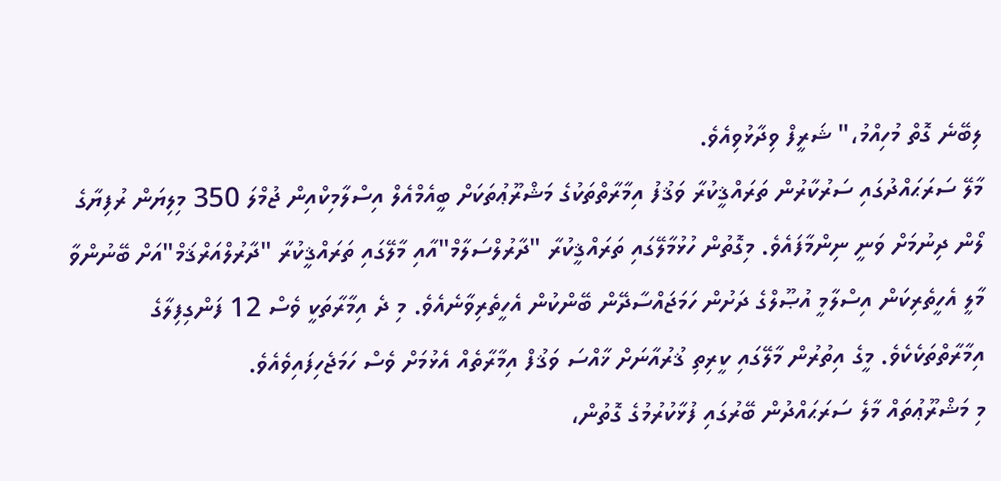ލިބޭނެ ގޮތް މުހިއްމު،" ޝަރީފް ވިދާޅުވިއެވެ.
މާލޭ ސަރަޙައްދުގައި ސަރުކާރުން ތަރައްޤީކުރާ ވަޤުފު އިމާރާތްތަކުގެ މަޝްރޫޢުތަކަށް ބީއެމްއެލް އިސްލާމިކްއިން ޖުމްލަ 350 މިލިޔަން ރުފިޔާގެ ލޯން ދިނުމަށް ވަނީ ނިންމާފައެވެ. މިގޮތުން ހުޅުމާލޭގައި ތަރައްޤީކުރާ "ދާރުލްސަލާމް"އާއި މާލޭގައި ތަރައްޤީކުރާ "ދާރުލްއަރްޤަމް"އަށް ބޭނުންވާ މާލީ އެހީތެރިކަން އިސްލާމީ އުޞޫލްގެ ދަށުން ހަމަޖައްސާދޭން ބޭންކުން އެހީތެރިވާނެއެވެ. މި ދެ އިމާރާތަކީ ވެސް 12 ފަންގިފިލާގެ އިމާރާތްތަކެކެވެ. މީގެ އިތުރުން މާލޭގައި ކީރިތި ޤުރުއާނަށް ޚާއްސަ ވަޤުފް އިމާރާތެއް އެޅުމަށް ވެސް ހަމަޖެހިފައިވެއެވެ.
މި މަޝްރޫޢުތައް މާލެ ސަރަޙައްދުން ބޭރުގައި ފުޅާކުރުމުގެ ގޮތުން،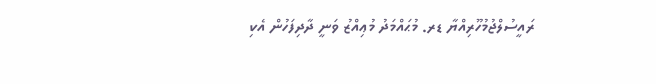ރައީސުލްޖުމުހޫރިއްޔާ ޑރ. މުޙައްމަދު މުޢިއްޒު ވަނީ ދާދިފަހުން އެކި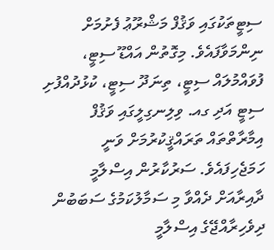ސިޓީތަކުގައި ވަޤުފް މަޝްރޫޢު ފެށުމަށް ނިންމަވާފައެވެ. މިގޮތުން އައްޑޫ ސިޓީ، ފުވައްމުލައް ސިޓީ، ތިނަދޫ ސިޓީ، ކުޅުދުއްފުށި ސިޓީ އަދި ގއ. ވިލިނގިލީގައި ވަޤުފް އިމާރާތްތައް ތަރައްޤީކުރުމަށް ވަނީ ހަމަޖެހިފައެވެ. ސަރުކާރުން އިސްލާމީ ދާއިރާއަށް ދެއްވާ މި ސަމާލުކަމުގެ ސަބަބުން ދިވެހިރާއްޖޭގެ އިސްލާމީ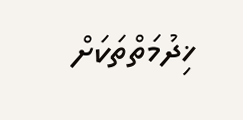ޚިދުމަތްތަކަށް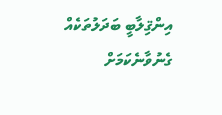އިންޤިލާބީ ބަދަލުތަކެއް ގެނުވާނެކަމަށް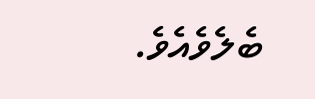ބެލެވެއެވެ.